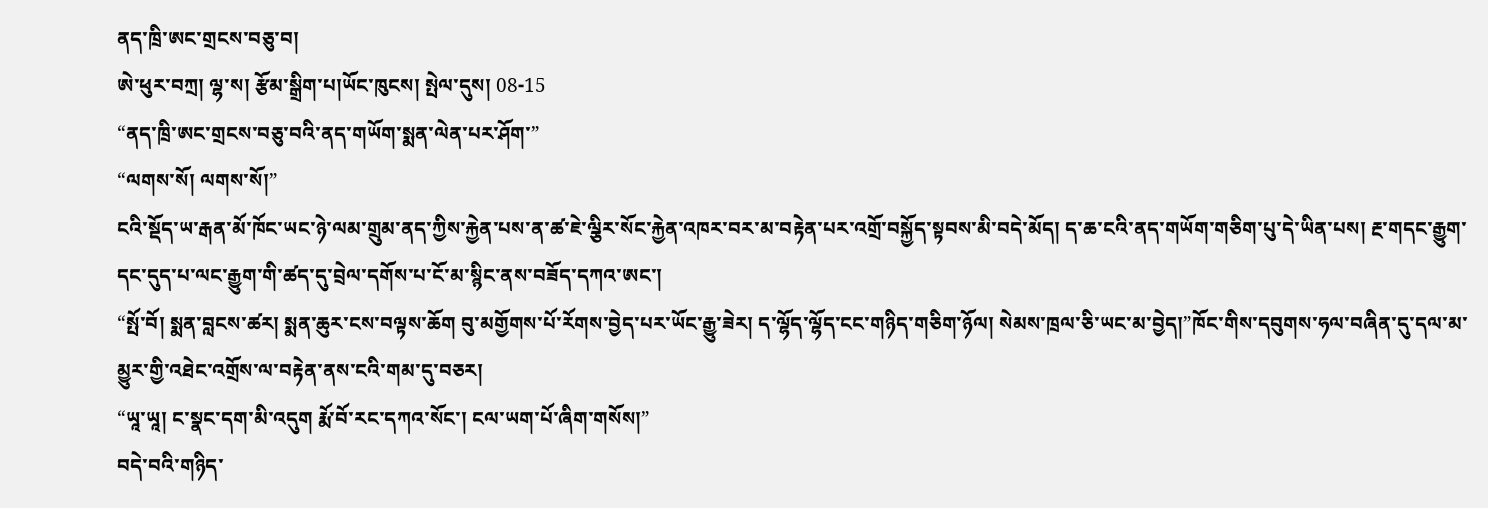ནད་ཁྲི་ཨང་གྲངས་བཅུ་བ།
ཨེ་ཕུར་བཀྲ། ལྷ་ས། རྩོམ་སྒྲིག་པ།ཡོང་ཁུངས། སྤེལ་དུས། 08-15
“ནད་ཁྲི་ཨང་གྲངས་བཅུ་བའི་ནད་གཡོག་སྨན་ལེན་པར་ཤོག་”
“ལགས་སོ། ལགས་སོ།”
ངའི་སྡོད་ཡ་རྒན་མོ་ཁོང་ཡང་ཉེ་ལམ་གྲུམ་ནད་ཀྱིས་རྐྱེན་པས་ན་ཚ་ཇེ་ལྕིར་སོང་རྐྱེན་འཁར་བར་མ་བརྟེན་པར་འགྲོ་བསྐྱོད་སྟབས་མི་བདེ་མོད། ད་ཆ་ངའི་ནད་གཡོག་གཅིག་པུ་དེ་ཡིན་པས། རྔ་གདང་རྒྱུག་དང་དུད་པ་ལང་རྒྱུག་གི་ཚད་དུ་བྲེལ་དགོས་པ་ངོ་མ་སྙིང་ནས་བཟོད་དཀའ་ཨང་།
“སྤོ་བོ། སྨན་བླངས་ཚར། སྨན་ཆུར་ངས་བལྟས་ཆོག བུ་མགྱོགས་པོ་རོགས་བྱེད་པར་ཡོང་རྒྱུ་ཟེར། ད་ལྷོད་ལྷོད་ངང་གཉིད་གཅིག་ཉོལ། སེམས་ཁྲལ་ཅི་ཡང་མ་བྱེད།”ཁོང་གིས་དབུགས་ཧལ་བཞིན་དུ་དལ་མ་མྱུར་གྱི་འཐེང་འགྲོས་ལ་བརྟེན་ནས་ངའི་གམ་དུ་བཅར།
“ཡཱ་ཡཱ། ང་སྣང་དག་མི་འདུག རྨོ་བོ་རང་དཀའ་སོང་། ངལ་ཡག་པོ་ཞིག་གསོས།”
བདེ་བའི་གཉིད་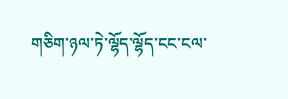གཅིག་ཉལ་ཏེ་ལྷོད་ལྷོད་ངང་ངལ་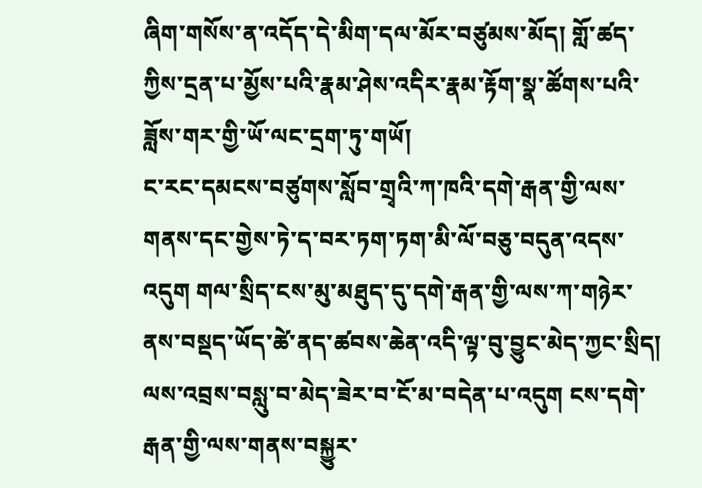ཞིག་གསོས་ན་འདོད་དེ་མིག་དལ་མོར་བཙུམས་མོད། གློ་ཚད་ཀྱིས་དྲན་པ་མྱོས་པའི་རྣམ་ཤེས་འདིར་རྣམ་རྟོག་སྣ་ཚོགས་པའི་ཟློས་གར་གྱི་ཡོ་ལང་དྲག་ཏུ་གཡོ།
ང་རང་དམངས་བཙུགས་སློབ་གྲྭའི་ཀ་ཁའི་དགེ་རྒན་གྱི་ལས་གནས་དང་གྱེས་ཏེ་ད་བར་ཏག་ཏག་མི་ལོ་བཅུ་བདུན་འདས་འདུག གལ་སྲིད་ངས་མུ་མཐུད་དུ་དགེ་རྒན་གྱི་ལས་ཀ་གཉེར་ནས་བསྡད་ཡོད་ཚེ་ནད་ཚབས་ཆེན་འདི་ལྟ་བུ་བྱུང་མེད་ཀྱང་སྲིད། ལས་འབྲས་བསླུ་བ་མེད་ཟེར་བ་ངོ་མ་བདེན་པ་འདུག ངས་དགེ་རྒན་གྱི་ལས་གནས་བསྐྱུར་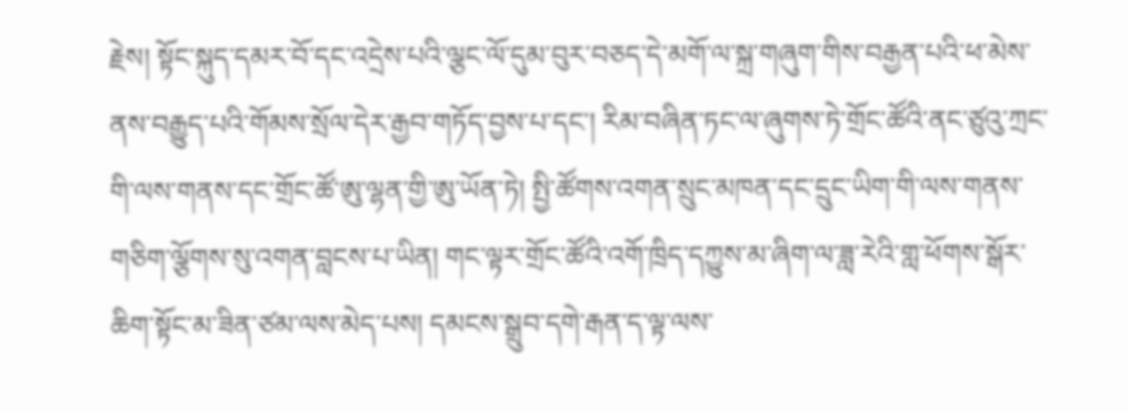རྗེས། སྟོང་སྐུད་དམར་བོ་དང་འདྲེས་པའི་ལྕང་ལོ་དུམ་བུར་བཅད་དེ་མགོ་ལ་སྐྲ་གཞུག་གིས་བརྒྱན་པའི་ཕ་མེས་ནས་བརྒྱུད་པའི་གོམས་སྲོལ་དེར་རྒྱབ་གཏོད་བྱས་པ་དང་། རིམ་བཞིན་ཏང་ལ་ཞུགས་ཏེ་གྲོང་ཚོའི་ནང་ཙུའུ་ཀྲང་གི་ལས་གནས་དང་གྲོང་ཚོ་ཨུ་ལྷན་གྱི་ཨུ་ཡོན་ཏེ། སྤྱི་ཚོགས་འགན་སྲུང་མཁན་དང་དྲུང་ཡིག་གི་ལས་གནས་གཅིག་ལྕོགས་སུ་འགན་བླངས་པ་ཡིན། གང་ལྟར་གྲོང་ཚོའི་འགོ་ཁྲིད་དཀྱུས་མ་ཞིག་ལ་ཟླ་རེའི་གླ་ཕོགས་སྒོར་ཆིག་སྟོང་མ་ཟིན་ཙམ་ལས་མེད་པས། དམངས་སྒྲུབ་དགེ་རྒན་ད་ལྟ་ལས་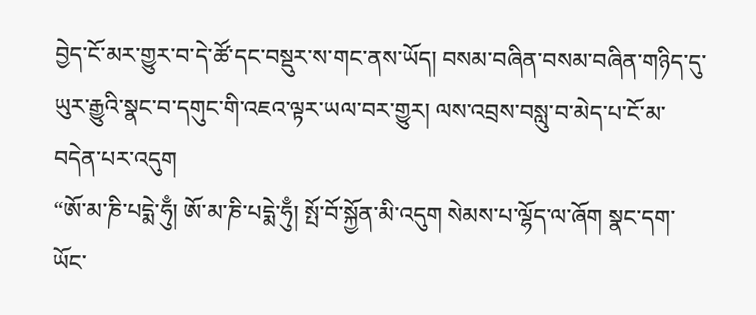བྱེད་ངོ་མར་གྱུར་བ་དེ་ཚོ་དང་བསྡུར་ས་གང་ནས་ཡོད། བསམ་བཞིན་བསམ་བཞིན་གཉིད་དུ་ཡུར་རྒྱུའི་སྣང་བ་དགུང་གི་འཇའ་ལྟར་ཡལ་བར་གྱུར། ལས་འབྲས་བསླུ་བ་མེད་པ་ངོ་མ་བདེན་པར་འདུག
“ཨོ་མ་ཎི་པདྨེ་ཧུྃ། ཨོ་མ་ཎི་པདྨེ་ཧུྃ། སྤོ་བོ་སྐྱོན་མི་འདུག སེམས་པ་ལྷོད་ལ་ཞོག སྣང་དག་ཡོང་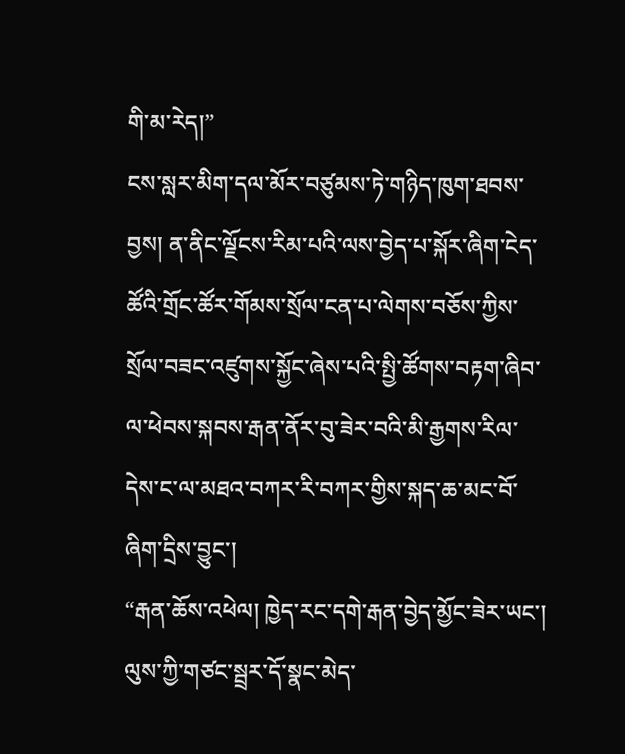གི་མ་རེད།”
ངས་སླར་མིག་དལ་མོར་བཙུམས་ཏེ་གཉིད་ཁུག་ཐབས་བྱས། ན་ནིང་ལྗོངས་རིམ་པའི་ལས་བྱེད་པ་སྐོར་ཞིག་ངེད་ཚོའི་གྲོང་ཚོར་གོམས་སྲོལ་ངན་པ་ལེགས་བཅོས་ཀྱིས་སྲོལ་བཟང་འཛུགས་སྐྱོང་ཞེས་པའི་སྤྱི་ཚོགས་བརྟག་ཞིབ་ལ་ཕེབས་སྐབས་རྒན་ནོར་བུ་ཟེར་བའི་མི་རྒྱགས་རིལ་དེས་ང་ལ་མཐའ་བཀར་རི་བཀར་གྱིས་སྐད་ཆ་མང་བོ་ཞིག་དྲིས་བྱུང་།
“རྒན་ཆོས་འཕེལ། ཁྱེད་རང་དགེ་རྒན་བྱེད་མྱོང་ཟེར་ཡང་། ལུས་ཀྱི་གཙང་སྦྲར་དོ་སྣང་མེད་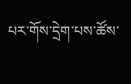པར་གོས་དྲེག་པས་ཚོས་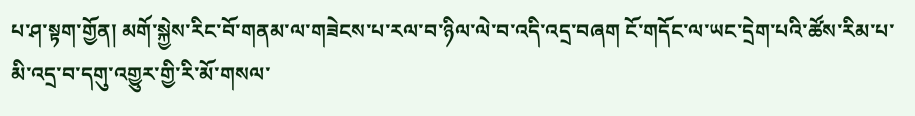པ་ཤ་སྟག་གྱོན། མགོ་སྐྱེས་རིང་བོ་གནམ་ལ་གཟེངས་པ་རལ་བ་ཉིལ་ལེ་བ་འདི་འདྲ་བཞག ངོ་གདོང་ལ་ཡང་དྲེག་པའི་ཚོས་རིམ་པ་མི་འདྲ་བ་དགུ་འགྱུར་གྱི་རི་མོ་གསལ་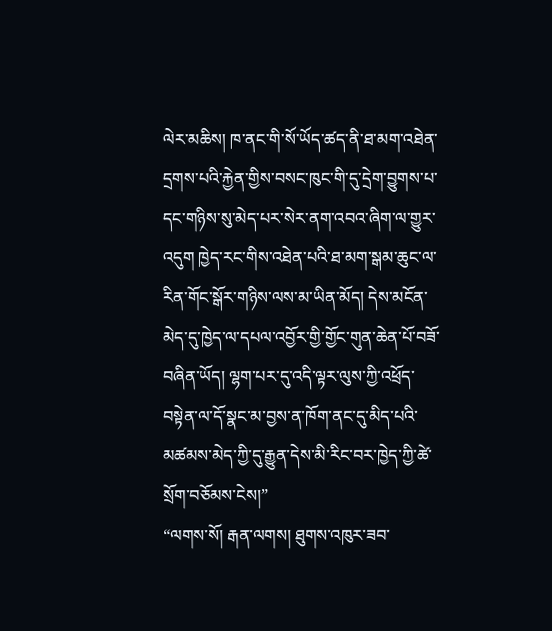ལེར་མཆིས། ཁ་ནང་གི་སོ་ཡོད་ཚད་ནི་ཐ་མག་འཐེན་དྲགས་པའི་རྐྱེན་གྱིས་བསང་ཁུང་གི་དུ་དྲེག་བྱུགས་པ་དང་གཉིས་སུ་མེད་པར་སེར་ནག་འབའ་ཞིག་ལ་གྱུར་འདུག ཁྱེད་རང་གིས་འཐེན་པའི་ཐ་མག་སྒམ་ཆུང་ལ་རིན་གོང་སྒོར་གཉིས་ལས་མ་ཡིན་མོད། དེས་མངོན་མེད་དུ་ཁྱེད་ལ་དཔལ་འབྱོར་གྱི་གྱོང་གུན་ཆེན་པོ་བཟོ་བཞིན་ཡོད། ལྷག་པར་དུ་འདི་ལྟར་ལུས་ཀྱི་འཕྲོད་བསྟེན་ལ་དོ་སྣང་མ་བྱས་ན་ཁོག་ནང་དུ་མིད་པའི་མཚམས་མེད་ཀྱི་དུ་རྒྱུན་དེས་མི་རིང་བར་ཁྱེད་ཀྱི་ཚེ་སྲོག་བཅོམས་ངེས།”
“ལགས་སོ། རྒན་ལགས། ཐུགས་འཁུར་ཟབ་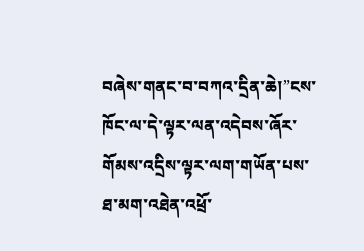བཞེས་གནང་བ་བཀའ་དྲིན་ཆེ།”ངས་ཁོང་ལ་དེ་ལྟར་ལན་འདེབས་ཞོར་གོམས་འདྲིས་ལྟར་ལག་གཡོན་པས་ཐ་མག་འཐེན་འཕྲོ་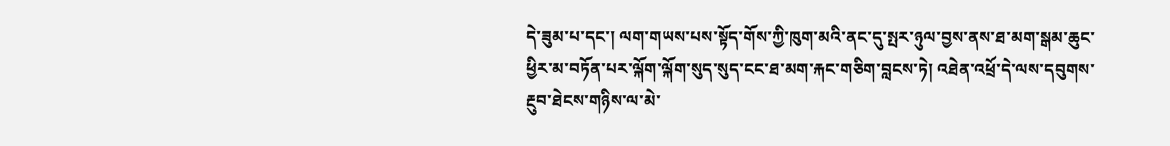དེ་ཟུམ་པ་དང་། ལག་གཡས་པས་སྟོད་གོས་ཀྱི་ཁུག་མའི་ནང་དུ་སྤར་ཉུལ་བྱས་ནས་ཐ་མག་སྒམ་ཆུང་ཕྱིར་མ་བཏོན་པར་ལྐོག་ལྐོག་སུད་སུད་ངང་ཐ་མག་རྐང་གཅིག་བླངས་ཏེ། འཐེན་འཕྲོ་དེ་ལས་དབུགས་རྔུབ་ཐེངས་གཉིས་ལ་མེ་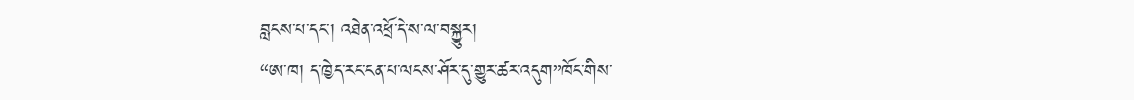བླངས་པ་དང་། འཐེན་འཕྲོ་དེ་ས་ལ་བསྐྱུར།
“ཨ་ཁ། ད་ཁྱེད་རང་ངན་པ་ལངས་ཤོར་དུ་གྱུར་ཚར་འདུག”ཁོང་གིས་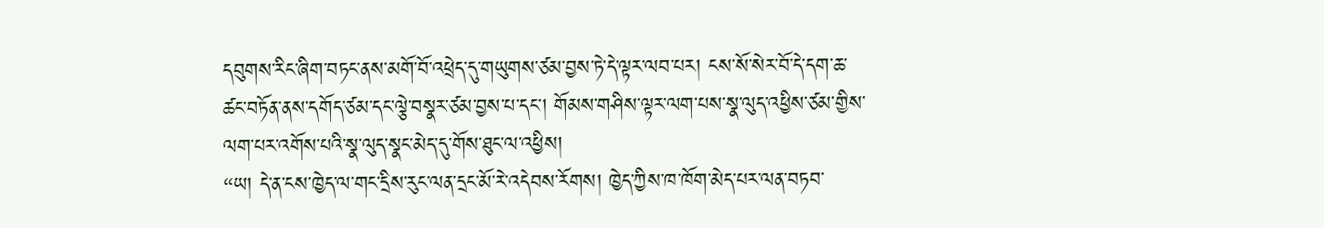དབུགས་རིང་ཞིག་བཏང་ནས་མགོ་བོ་འཕྲེད་དུ་གཡུགས་ཙམ་བྱས་ཏེ་དེ་ལྟར་ལབ་པར། ངས་སོ་སེར་བོ་དེ་དག་ཆ་ཚང་བཏོན་ནས་དགོད་ཙམ་དང་ལྕེ་བསྣར་ཙམ་བྱས་པ་དང་། གོམས་གཤིས་ལྟར་ལག་པས་སྣ་ལུད་འཕྱིས་ཙམ་གྱིས་ལག་པར་འགོས་པའི་སྣ་ལུད་སྣང་མེད་དུ་གོས་ཐུང་ལ་འཕྱིས།
“ཡ། དེ་ན་ངས་ཁྱེད་ལ་གང་དྲིས་རུང་ལན་དྲང་མོ་རེ་འདེབས་རོགས། ཁྱེད་ཀྱིས་ཁ་ཁོག་མེད་པར་ལན་བཏབ་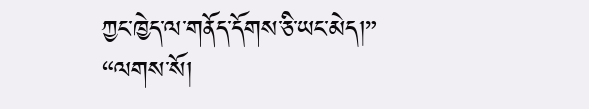ཀྱང་ཁྱེད་ལ་གནོད་དོགས་ཅི་ཡང་མེད།”
“ལགས་སོ།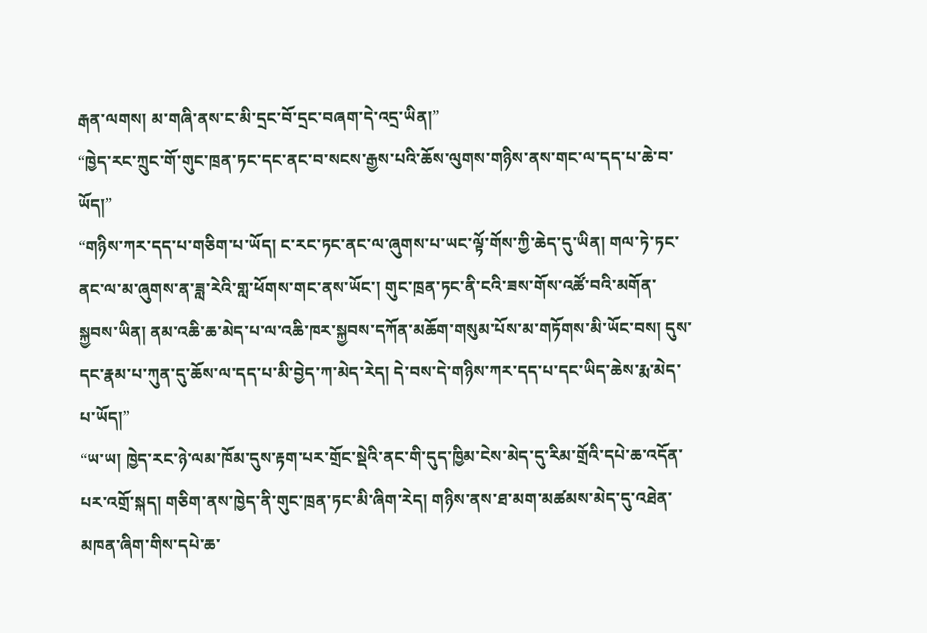རྒན་ལགས། མ་གཞི་ནས་ང་མི་དྲང་བོ་དྲང་བཞག་དེ་འདྲ་ཡིན།”
“ཁྱེད་རང་ཀྲུང་གོ་གུང་ཁྲན་ཏང་དང་ནང་བ་སངས་རྒྱས་པའི་ཆོས་ལུགས་གཉིས་ནས་གང་ལ་དད་པ་ཆེ་བ་ཡོད།”
“གཉིས་ཀར་དད་པ་གཅིག་པ་ཡོད། ང་རང་ཏང་ནང་ལ་ཞུགས་པ་ཡང་ལྟོ་གོས་ཀྱི་ཆེད་དུ་ཡིན། གལ་ཏེ་ཏང་ནང་ལ་མ་ཞུགས་ན་ཟླ་རེའི་གླ་ཕོགས་གང་ནས་ཡོང་། གུང་ཁྲན་ཏང་ནི་ངའི་ཟས་གོས་འཚོ་བའི་མགོན་སྐྱབས་ཡིན། ནམ་འཆི་ཆ་མེད་པ་ལ་འཆི་ཁར་སྐྱབས་དཀོན་མཆོག་གསུམ་པོས་མ་གཏོགས་མི་ཡོང་བས། དུས་དང་རྣམ་པ་ཀུན་དུ་ཆོས་ལ་དད་པ་མི་བྱེད་ཀ་མེད་རེད། དེ་བས་དེ་གཉིས་ཀར་དད་པ་དང་ཡིད་ཆེས་རྨ་མེད་པ་ཡོད།”
“ཡ་ཡ། ཁྱེད་རང་ཉེ་ལམ་ཁོམ་དུས་རྟག་པར་གྲོང་སྡེའི་ནང་གི་དུད་ཁྱིམ་ངེས་མེད་དུ་རིམ་གྲོའི་དཔེ་ཆ་འདོན་པར་འགྲོ་སྐད། གཅིག་ནས་ཁྱེད་ནི་གུང་ཁྲན་ཏང་མི་ཞིག་རེད། གཉིས་ནས་ཐ་མག་མཚམས་མེད་དུ་འཐེན་མཁན་ཞིག་གིས་དཔེ་ཆ་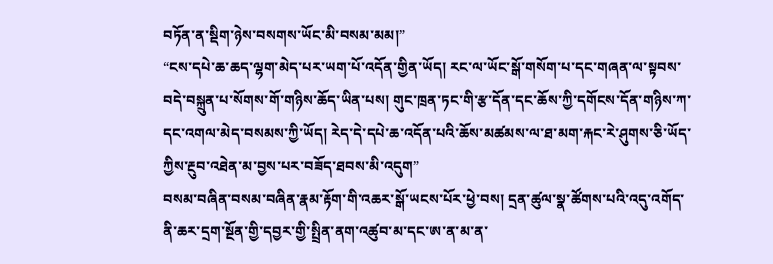བཏོན་ན་སྡིག་ཉེས་བསགས་ཡོང་མི་བསམ་མམ།”
“ངས་དཔེ་ཆ་ཆད་ལྷག་མེད་པར་ཡག་པོ་འདོན་གྱིན་ཡོད། རང་ལ་ཡོང་སྒོ་གསོག་པ་དང་གཞན་ལ་སྟབས་བདེ་བསྐྲུན་པ་སོགས་གོ་གཉིས་ཆོད་ཡིན་པས། གུང་ཁྲན་ཏང་གི་རྩ་དོན་དང་ཆོས་ཀྱི་དགོངས་དོན་གཉིས་ཀ་དང་འགལ་མེད་བསམས་ཀྱི་ཡོད། རེད་དེ་དཔེ་ཆ་འདོན་པའི་ཆོས་མཚམས་ལ་ཐ་མག་རྐང་རེ་ཤུགས་ཅི་ཡོད་ཀྱིས་རྔུབ་འཐེན་མ་བྱས་པར་བཟོད་ཐབས་མི་འདུག”
བསམ་བཞིན་བསམ་བཞིན་རྣམ་རྟོག་གི་འཆར་སྒོ་ཡངས་པོར་ཕྱེ་བས། དྲན་ཚུལ་སྣ་ཚོགས་པའི་འདུ་འགོད་ནི་ཆར་དྲག་སྔོན་གྱི་དབྱར་གྱི་སྤྲིན་ནག་འཚུབ་མ་དང་ཨ་ན་མ་ན་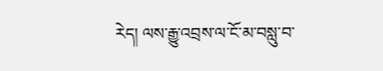རེད། ལས་རྒྱུ་འབྲས་ལ་ངོ་མ་བསླུ་བ་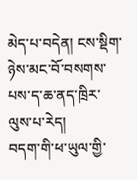མེད་པ་བདེན། ངས་སྡིག་ཉེས་མང་བོ་བསགས་པས་ད་ཆ་ནད་ཁྲིར་ལུས་པ་རེད།
བདག་གི་ཕ་ཡུལ་གྱི་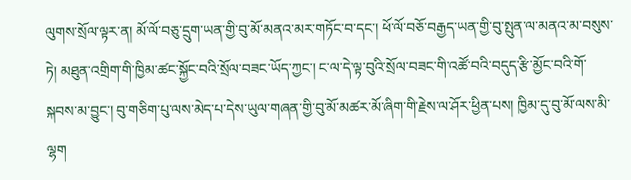ལུགས་སྲོལ་ལྟར་ན། མོ་ལོ་བཅུ་དྲུག་ཡན་གྱི་བུ་མོ་མནའ་མར་གཏོང་བ་དང་། ཕོ་ལོ་བཅོ་བརྒྱད་ཡན་གྱི་བུ་སྤུན་ལ་མནའ་མ་བསུས་ཏེ། མཐུན་འགྲིག་གི་ཁྱིམ་ཚང་སྐྱོང་བའི་སྲོལ་བཟང་ཡོད་ཀྱང་། ང་ལ་དེ་ལྟ་བུའི་སྲོལ་བཟང་གི་འཚོ་བའི་བདུད་རྩི་མྱོང་བའི་གོ་སྐབས་མ་བྱུང་། བུ་གཅིག་པུ་ལས་མེད་པ་དེས་ཡུལ་གཞན་གྱི་བུ་མོ་མཚར་མོ་ཞིག་གི་རྗེས་ལ་ཤོར་ཕྱིན་པས། ཁྱིམ་དུ་བུ་མོ་ལས་མི་ལྷག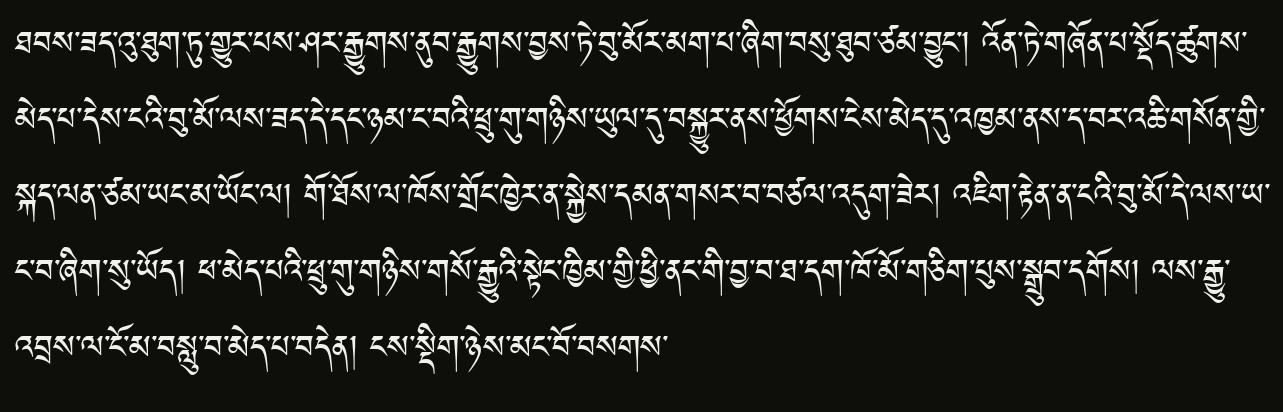ཐབས་ཟད་འུ་ཐུག་ཏུ་གྱུར་པས་ཤར་རྒྱུགས་ནུབ་རྒྱུགས་བྱས་ཏེ་བུ་མོར་མག་པ་ཞིག་བསུ་ཐུབ་ཙམ་བྱུང་། འོན་ཏེ་གཞོན་པ་སྡོད་ཚུགས་མེད་པ་དེས་ངའི་བུ་མོ་ལས་ཟད་དེ་དང་ཉམ་ང་བའི་ཕྲུ་གུ་གཉིས་ཡུལ་དུ་བསྐྱུར་ནས་ཕྱོགས་ངེས་མེད་དུ་འཁྱམ་ནས་ད་བར་འཆི་གསོན་གྱི་སྐད་ལན་ཙམ་ཡང་མ་ཡོང་ལ། གོ་ཐོས་ལ་ཁོས་གྲོང་ཁྱེར་ན་སྐྱེས་དམན་གསར་བ་བཙལ་འདུག་ཟེར། འཇིག་རྟེན་ན་ངའི་བུ་མོ་དེ་ལས་ཡ་ང་བ་ཞིག་སུ་ཡོད། ཕ་མེད་པའི་ཕྲུ་གུ་གཉིས་གསོ་རྒྱུའི་སྟེང་ཁྱིམ་གྱི་ཕྱི་ནང་གི་བྱ་བ་ཐ་དག་ཁོ་མོ་གཅིག་པུས་སྒྲུབ་དགོས། ལས་རྒྱུ་འབྲས་ལ་ངོ་མ་བསླུ་བ་མེད་པ་བདེན། ངས་སྡིག་ཉེས་མང་བོ་བསགས་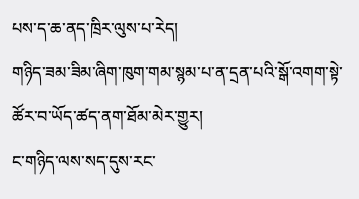པས་ད་ཆ་ནད་ཁྲིར་ལུས་པ་རེད།
གཉིད་ཟམ་ཟིམ་ཞིག་ཁུག་གམ་སྙམ་པ་ན་དྲན་པའི་སྒོ་འགག་སྟེ་ཚོར་བ་ཡོད་ཚད་ནག་ཐོམ་མེར་གྱུར།
ང་གཉིད་ལས་སད་དུས་རང་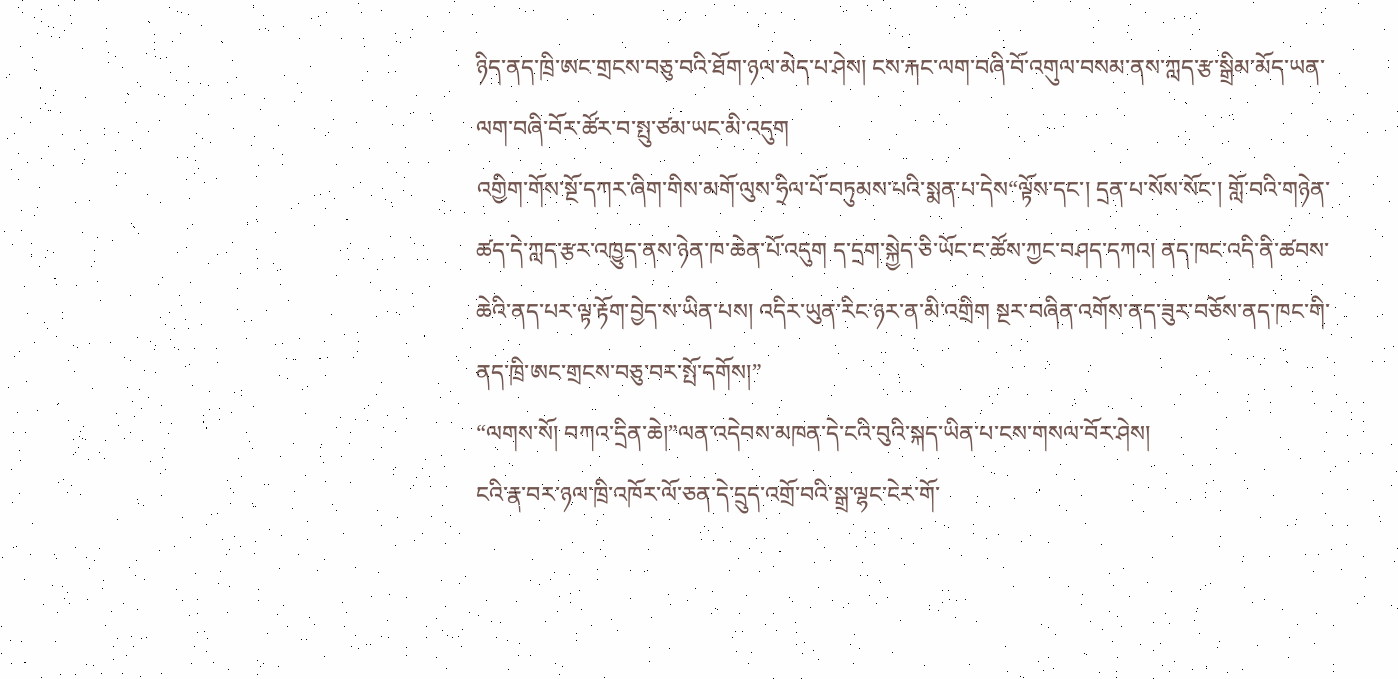ཉིད་ནད་ཁྲི་ཨང་གྲངས་བཅུ་བའི་ཐོག་ཉལ་མེད་པ་ཤེས། ངས་རྐང་ལག་བཞི་བོ་འགུལ་བསམ་ནས་ཀླད་རྩ་སྒྲིམ་མོད་ཡན་ལག་བཞི་བོར་ཚོར་བ་སྤུ་ཙམ་ཡང་མི་འདུག
འགྱིག་གོས་སྔོ་དཀར་ཞིག་གིས་མགོ་ལུས་ཧྲིལ་པོ་བཏུམས་པའི་སྨན་པ་དེས“ལྟོས་དང་། དྲན་པ་སོས་སོང་། གློ་བའི་གཉེན་ཚད་དེ་ཀླད་རྩར་འཁྱུད་ནས་ཉེན་ཁ་ཆེན་པོ་འདུག ད་དྲག་སྐྱེད་ཅི་ཡོང་ང་ཚོས་ཀྱང་བཤད་དཀའ། ནད་ཁང་འདི་ནི་ཚབས་ཆེའི་ནད་པར་ལྟ་རྟོག་བྱེད་ས་ཡིན་པས། འདིར་ཡུན་རིང་ཉར་ན་མི་འགྲིག སྔར་བཞིན་འགོས་ནད་ཟུར་བཅོས་ནད་ཁང་གི་ནད་ཁྲི་ཨང་གྲངས་བཅུ་བར་སྤོ་དགོས།”
“ལགས་སོ། བཀའ་དྲིན་ཆེ།”ལན་འདེབས་མཁན་དེ་ངའི་བུའི་སྐད་ཡིན་པ་ངས་གསལ་བོར་ཤེས།
ངའི་རྣ་བར་ཉལ་ཁྲི་འཁོར་ལོ་ཅན་དེ་དྲུད་འགྲོ་བའི་སྒྲ་ལྷང་ངེར་གོ་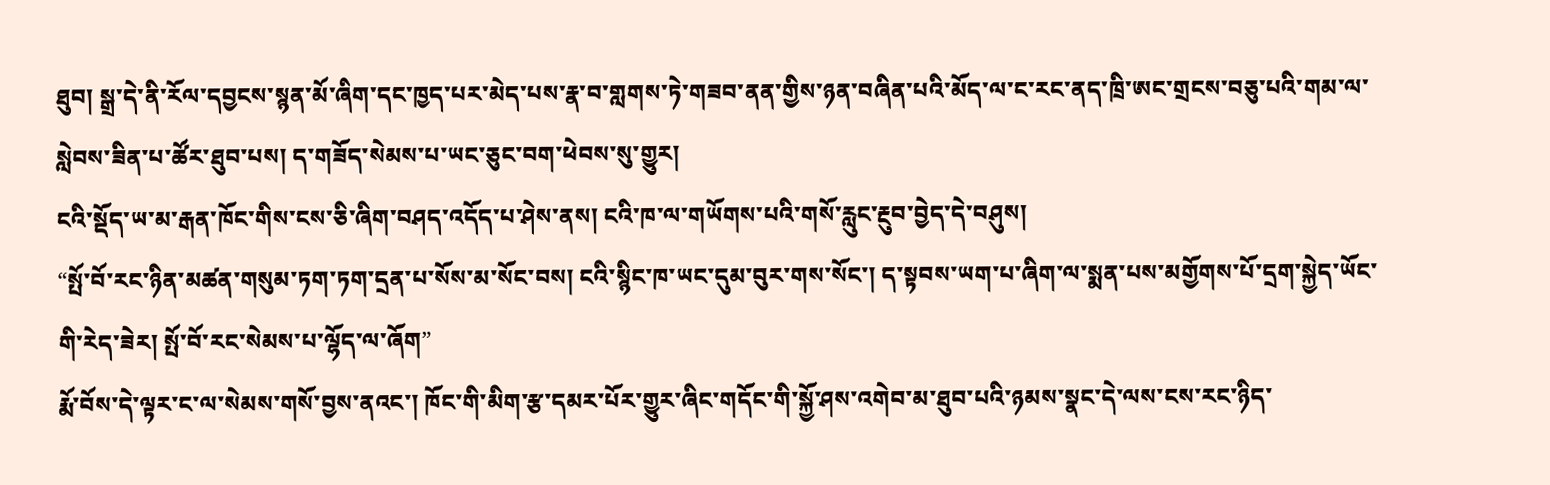ཐུབ། སྒྲ་དེ་ནི་རོལ་དབྱངས་སྙན་མོ་ཞིག་དང་ཁྱད་པར་མེད་པས་རྣ་བ་གླགས་ཏེ་གཟབ་ནན་གྱིས་ཉན་བཞིན་པའི་མོད་ལ་ང་རང་ནད་ཁྲི་ཨང་གྲངས་བཅུ་པའི་གམ་ལ་སླེབས་ཟིན་པ་ཚོར་ཐུབ་པས། ད་གཟོད་སེམས་པ་ཡང་ཅུང་བག་ཕེབས་སུ་གྱུར།
ངའི་སྡོད་ཡ་མ་རྒན་ཁོང་གིས་ངས་ཅི་ཞིག་བཤད་འདོད་པ་ཤེས་ནས། ངའི་ཁ་ལ་གཡོགས་པའི་གསོ་རླུང་རྔུབ་བྱེད་དེ་བཤུས།
“སྤོ་བོ་རང་ཉིན་མཚན་གསུམ་ཏག་ཏག་དྲན་པ་སོས་མ་སོང་བས། ངའི་སྙིང་ཁ་ཡང་དུམ་བུར་གས་སོང་། ད་སྟབས་ཡག་པ་ཞིག་ལ་སྨན་པས་མགྱོགས་པོ་དྲག་སྐྱེད་ཡོང་གི་རེད་ཟེར། སྤོ་བོ་རང་སེམས་པ་ལྷོད་ལ་ཞོག”
རྨོ་བོས་དེ་ལྟར་ང་ལ་སེམས་གསོ་བྱས་ནའང་། ཁོང་གི་མིག་རྩ་དམར་པོར་གྱུར་ཞིང་གདོང་གི་སྐྱོ་ཤས་འགེབ་མ་ཐུབ་པའི་ཉམས་སྣང་དེ་ལས་ངས་རང་ཉིད་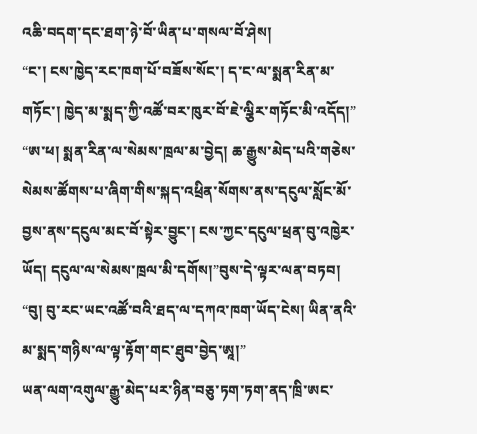འཆི་བདག་དང་ཐག་ཉེ་བོ་ཡིན་པ་གསལ་བོ་ཤེས།
“ང་། ངས་ཁྱེད་རང་ཁག་པོ་བཟོས་སོང་། ད་ང་ལ་སྨན་རིན་མ་གཏོང་། ཁྱེད་མ་སྨད་ཀྱི་འཚོ་བར་ཁུར་བོ་ཇེ་ལྕིར་གཏོང་མི་འདོད།”
“ཨ་ཕ། སྨན་རིན་ལ་སེམས་ཁྲལ་མ་བྱེད། ཆ་རྒྱུས་མེད་པའི་གཅེས་སེམས་ཚོགས་པ་ཞིག་གིས་སྐད་འཕྲིན་སོགས་ནས་དངུལ་སློང་མོ་བྱས་ནས་དངུལ་མང་བོ་སྟེར་བྱུང་། ངས་ཀྱང་དངུལ་ཕྲན་བུ་འཁྱེར་ཡོད། དངུལ་ལ་སེམས་ཁྲལ་མི་དགོས།”བུས་དེ་ལྟར་ལན་བཏབ།
“བུ། བུ་རང་ཡང་འཚོ་བའི་ཐད་ལ་དཀའ་ཁག་ཡོད་ངེས། ཡིན་ནའི་མ་སྨད་གཉིས་ལ་ལྟ་རྟོག་གང་ཐུབ་བྱེད་ཨཱ།”
ཡན་ལག་འགུལ་རྒྱུ་མེད་པར་ཉིན་བཅུ་ཏག་ཏག་ནད་ཁྲི་ཨང་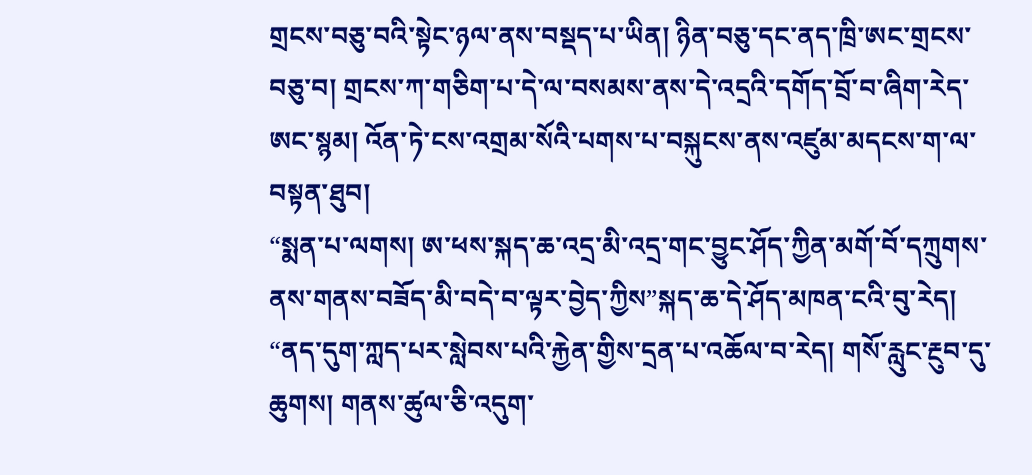གྲངས་བཅུ་བའི་སྟེང་ཉལ་ནས་བསྡད་པ་ཡིན། ཉིན་བཅུ་དང་ནད་ཁྲི་ཨང་གྲངས་བཅུ་བ། གྲངས་ཀ་གཅིག་པ་དེ་ལ་བསམས་ནས་དེ་འདྲའི་དགོད་བྲོ་བ་ཞིག་རེད་ཨང་སྙམ། འོན་ཏེ་ངས་འགྲམ་སོའི་པགས་པ་བསྐུངས་ནས་འཛུམ་མདངས་ག་ལ་བསྟན་ཐུབ།
“སྨན་པ་ལགས། ཨ་ཕས་སྐད་ཆ་འདྲ་མི་འདྲ་གང་བྱུང་ཤོད་ཀྱིན་མགོ་བོ་དཀྲུགས་ནས་གནས་བཟོད་མི་བདེ་བ་ལྟར་བྱེད་ཀྱིས”སྐད་ཆ་དེ་ཤོད་མཁན་ངའི་བུ་རེད།
“ནད་དུག་ཀླད་པར་སླེབས་པའི་རྐྱེན་གྱིས་དྲན་པ་འཆོལ་བ་རེད། གསོ་རླུང་རྔུབ་དུ་ཆུགས། གནས་ཚུལ་ཅི་འདུག་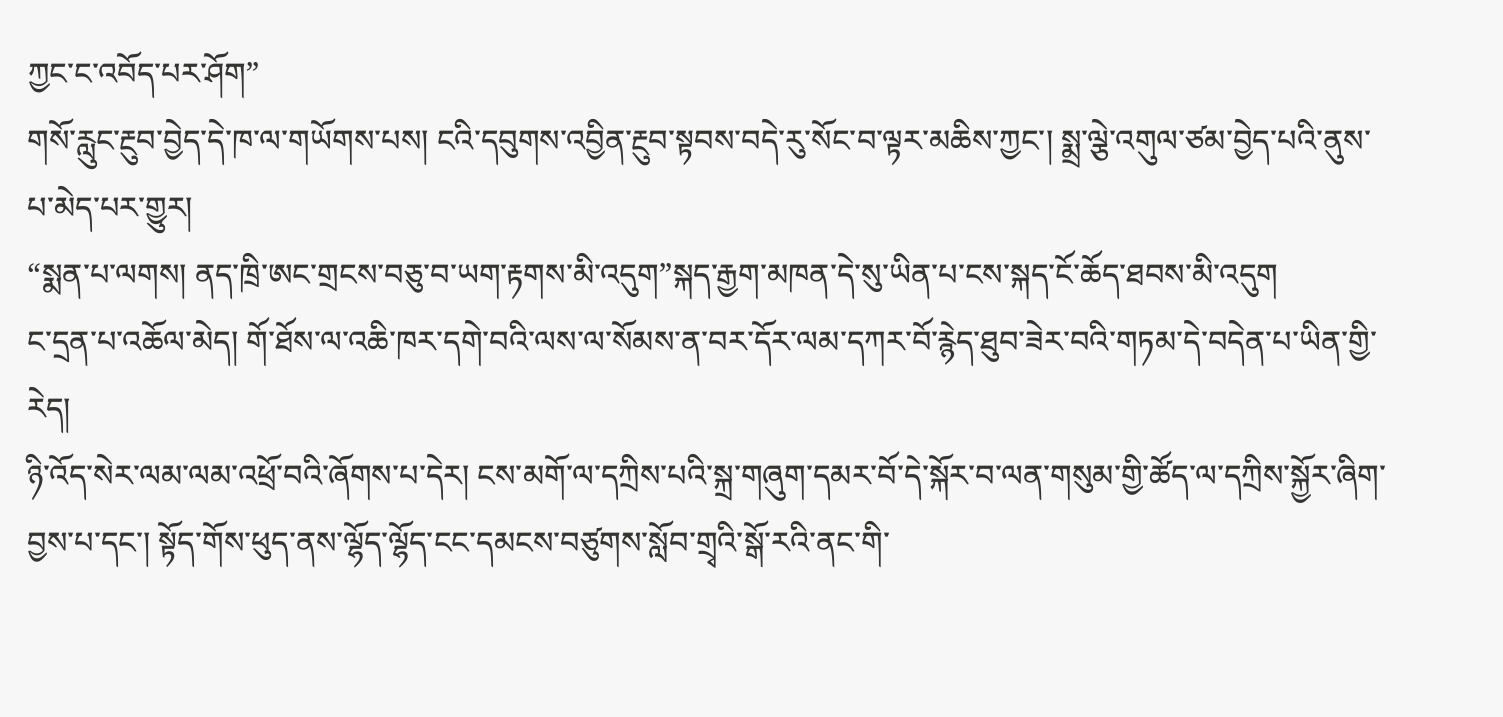ཀྱང་ང་འབོད་པར་ཤོག”
གསོ་རླུང་རྔུབ་བྱེད་དེ་ཁ་ལ་གཡོགས་པས། ངའི་དབུགས་འབྱིན་རྔུབ་སྟབས་བདེ་རུ་སོང་བ་ལྟར་མཆིས་ཀྱང་། སྨྲ་ལྕེ་འགུལ་ཙམ་བྱེད་པའི་ནུས་པ་མེད་པར་གྱུར།
“སྨན་པ་ལགས། ནད་ཁྲི་ཨང་གྲངས་བཅུ་བ་ཡག་རྟགས་མི་འདུག”སྐད་རྒྱག་མཁན་དེ་སུ་ཡིན་པ་ངས་སྐད་ངོ་ཆོད་ཐབས་མི་འདུག
ང་དྲན་པ་འཆོལ་མེད། གོ་ཐོས་ལ་འཆི་ཁར་དགེ་བའི་ལས་ལ་སོམས་ན་བར་དོར་ལམ་དཀར་བོ་རྙེད་ཐུབ་ཟེར་བའི་གཏམ་དེ་བདེན་པ་ཡིན་གྱི་རེད།
ཉི་འོད་སེར་ལམ་ལམ་འཕྲོ་བའི་ཞོགས་པ་དེར། ངས་མགོ་ལ་དཀྲིས་པའི་སྐྲ་གཞུག་དམར་བོ་དེ་སྐོར་བ་ལན་གསུམ་གྱི་ཚོད་ལ་དཀྲིས་སྐྱོར་ཞིག་བྱས་པ་དང་། སྟོད་གོས་ཕུད་ནས་ལྷོད་ལྷོད་ངང་དམངས་བཙུགས་སློབ་གྲྭའི་སྒོ་རའི་ནང་གི་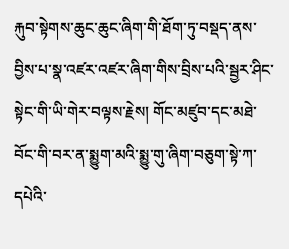རྐུབ་སྟེགས་ཆུང་ཆུང་ཞིག་གི་ཐོག་ཏུ་བསྡད་ནས་བྱིས་པ་སྣ་འཛར་འཛར་ཞིག་གིས་བྲིས་པའི་སྦྱར་ཤིང་སྟེང་གི་ཡི་གེར་བལྟས་རྗེས། གོང་མཛུབ་དང་མཐེ་བོང་གི་བར་ན་སྨྱུག་མའི་སྨྱུ་གུ་ཞིག་བཅུག་སྟེ་ཀ་དཔེའི་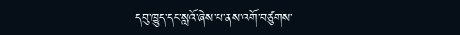དབུ་ཁྱུད་དང་སླའོ་ཞེས་པ་ནས་འགོ་བཙུགས་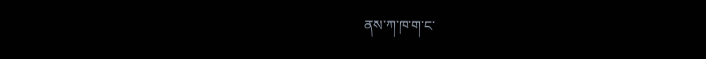ནས་ཀ་ཁ་ག་ང་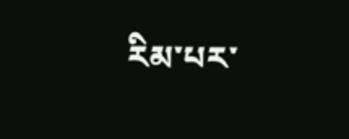རིམ་པར་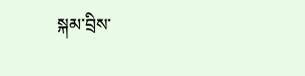སྐམ་བྲིས་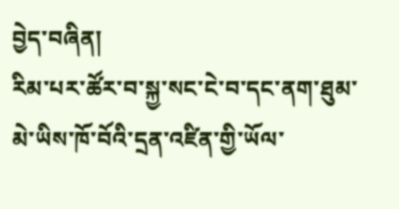བྱེད་བཞིན།
རིམ་པར་ཚོར་བ་སྐྱ་སང་ངེ་བ་དང་ནག་ཐུམ་མེ་ཡིས་ཁོ་བོའི་དྲན་འཛིན་གྱི་ཡོལ་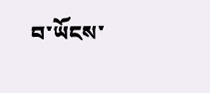བ་ཡོངས་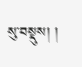སུ་བསྡུས། །